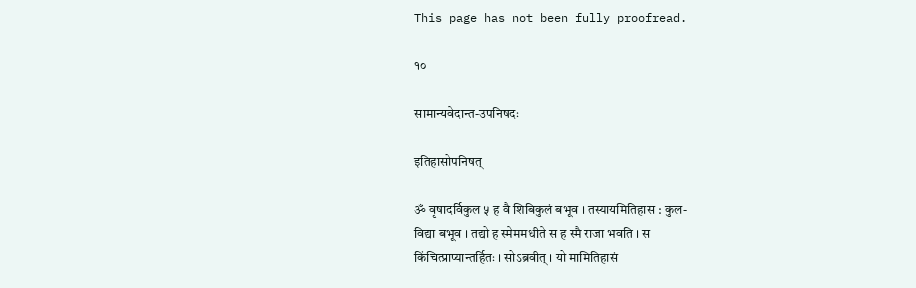This page has not been fully proofread.

१०

सामान्यवेदान्त-उपनिषदः

इतिहासोपनिषत्

ॐ वृषादर्विकुल ५ ह वै शिबिकुलं बभूव । तस्यायमितिहास : कुल-
विद्या बभूव । तद्यो ह स्मेममधीते स ह स्मै राजा भवति । स
किंचित्प्राप्यान्तर्हितः । सोऽब्रवीत् । यो मामितिहासं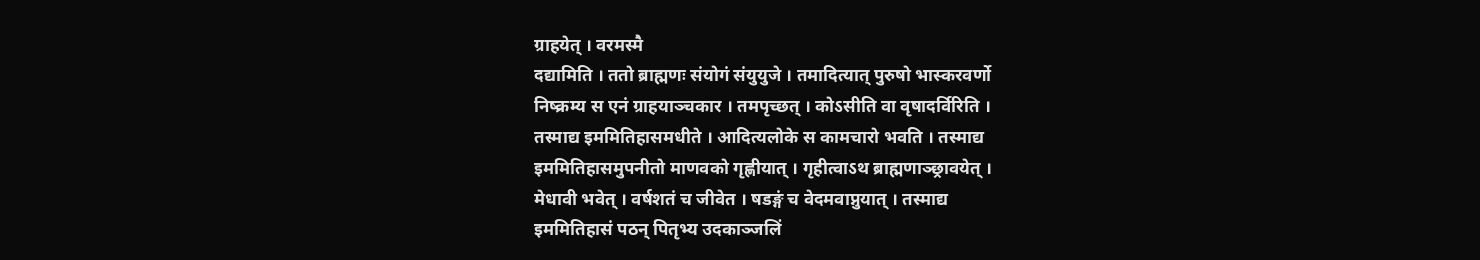ग्राहयेत् । वरमस्मै
दद्यामिति । ततो ब्राह्मणः संयोगं संयुयुजे । तमादित्यात् पुरुषो भास्करवर्णो
निष्क्रम्य स एनं ग्राहयाञ्चकार । तमपृच्छत् । कोऽसीति वा वृषादर्विरिति ।
तस्माद्य इममितिहासमधीते । आदित्यलोके स कामचारो भवति । तस्माद्य
इममितिहासमुपनीतो माणवको गृह्णीयात् । गृहीत्वाऽथ ब्राह्मणाञ्छ्रावयेत् ।
मेधावी भवेत् । वर्षशतं च जीवेत । षडङ्गं च वेदमवाप्नुयात् । तस्माद्य
इममितिहासं पठन् पितृभ्य उदकाञ्जलिं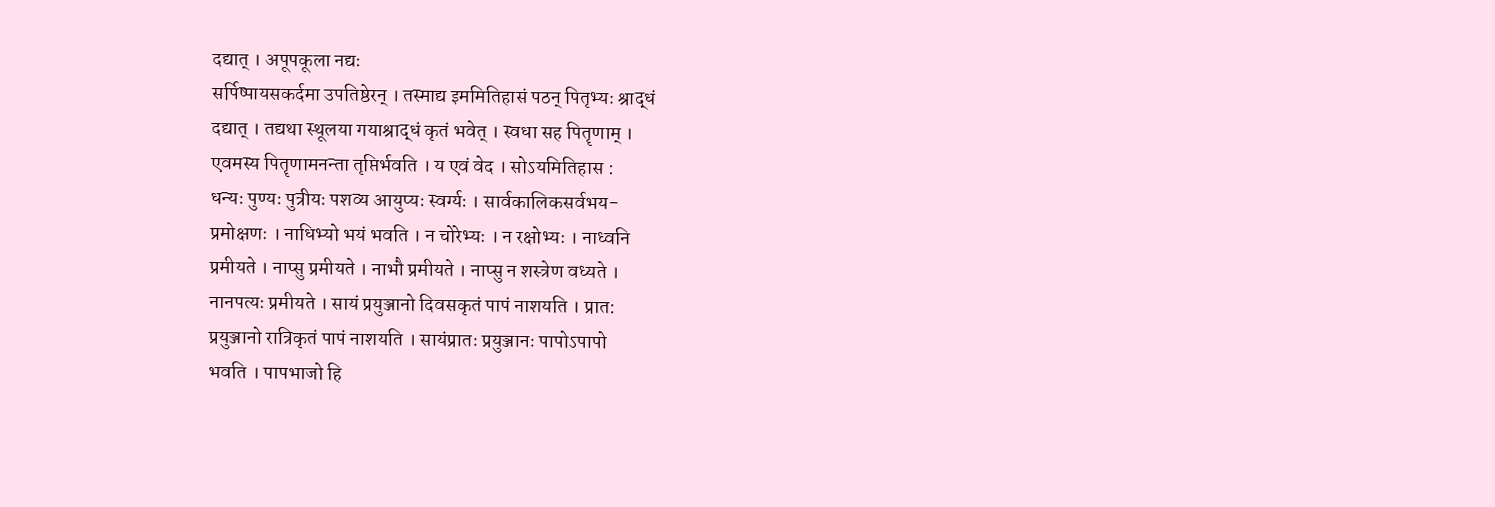दद्यात् । अपूपकूला नद्यः
सर्पिष्पायसकर्दमा उपतिष्ठेरन् । तस्माद्य इममितिहासं पठन् पितृभ्यः श्राद्धं
दद्यात् । तद्यथा स्थूलया गयाश्राद्धं कृतं भवेत् । स्वधा सह पितॄणाम् ।
एवमस्य पितॄणामनन्ता तृप्तिर्भवति । य एवं वेद । सोऽयमितिहास :
धन्यः पुण्यः पुत्रीयः पशव्य आयुप्यः स्वर्ग्यः । सार्वकालिकसर्वभय-
प्रमोक्षणः । नाधिभ्यो भयं भवति । न चोरेभ्यः । न रक्षोभ्यः । नाध्वनि
प्रमीयते । नाप्सु प्रमीयते । नाभौ प्रमीयते । नाप्सु न शस्त्रेण वध्यते ।
नानपत्यः प्रमीयते । सायं प्रयुञ्जानो दिवसकृतं पापं नाशयति । प्रात:
प्रयुञ्जानो रात्रिकृतं पापं नाशयति । सायंप्रातः प्रयुञ्जानः पापोऽपापो
भवति । पापभाजो हि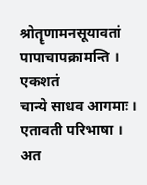श्रोतॄणामनसूयावतां पापाचापक्रामन्ति । एकशतं
चान्ये साधव आगमाः । एतावती परिभाषा । अत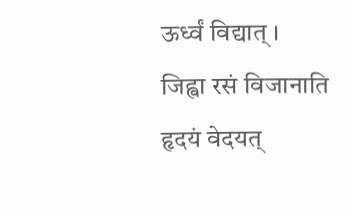ऊर्ध्वं विद्यात् ।
जिह्वा रसं विजानाति हृदयं वेदयत्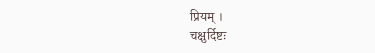प्रियम् ।
चक्षुर्दिष्टः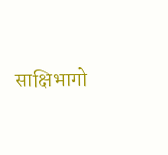साक्षिभागो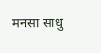मनसा साधु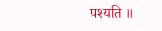पश्यति ॥